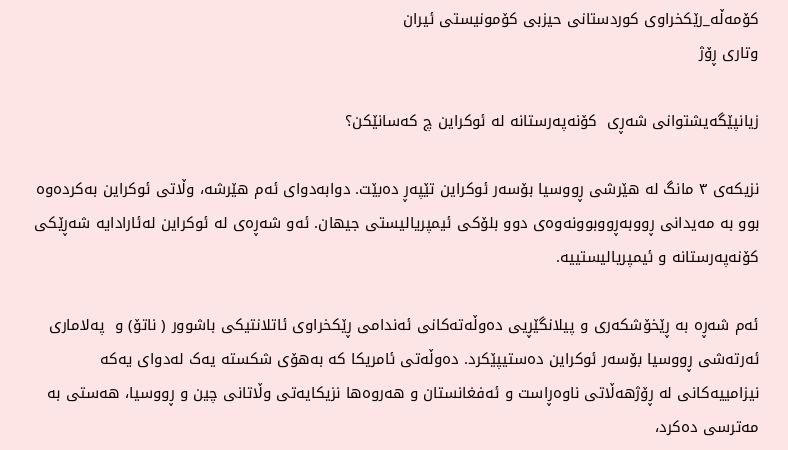کۆمەڵە_رێكخراوی كوردستانی حیزبی كۆمونیستی ئیران
وتاری ڕۆژ

زیانپێگەیشتوانی شەڕی  کۆنەپەرستانە لە ئوکراین چ کەسانێکن؟

نزيکەی ٣ مانگ لە هێرشی ڕووسیا بۆسەر ئوکراین تێپەڕ دەبێت. دوابەدوای ئەم هێرشە، وڵاتی ئوکراین بەکردەوە بوو بە مەیدانی ڕووبەڕووبوونەوەی دوو بلۆکی ئیمپریالیستی جیهان. ئەو شەڕەی لە ئوکراین لەئارادایە شەڕێکی کۆنەپەرستانە و ئیمپریالیستییە.

ئەم شەڕە بە ڕێخۆشکەری و پیلانگێڕیی دەوڵەتەکانی ئەندامی ڕێکخراوی ئاتلانتیکی باشوور ( ناتۆ) و  پەلاماری ئەرتەشی ڕووسیا بۆسەر ئوکراین دەستیپێکرد. دەوڵەتی ئامریکا کە بەهۆی شکستە یەک لەدوای یەکە نیزامییەکانی لە ڕۆژهەڵاتی ناوەڕاست و ئەفغانستان و هەروەها نزیکایەتی وڵاتانی چین و ڕووسیا، هەستی بە مەترسی دەکرد،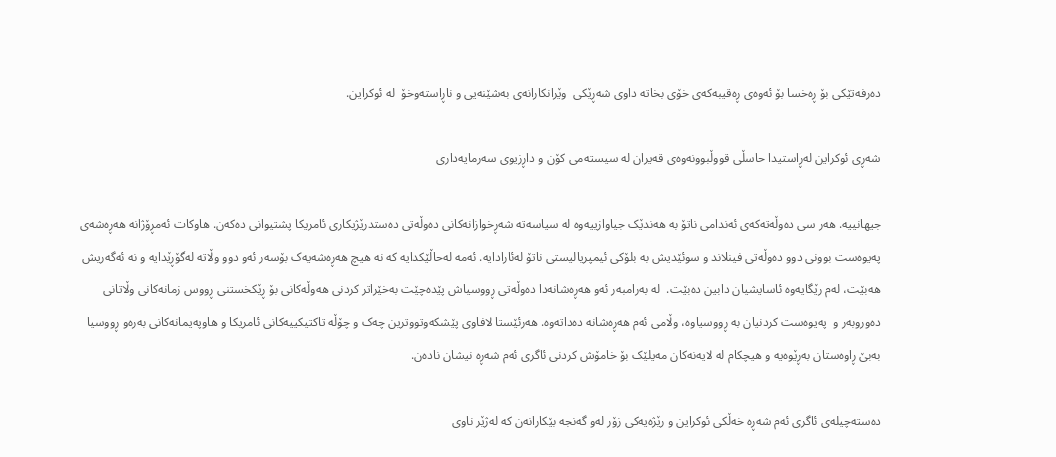دەرفەتێکی بۆ ڕەخسا بۆ ئەوەی ڕەقیبەکەی خۆی بخاتە داوی شەڕێکی  وێرانکارانەی بەشێنەیی و ناڕاستەوخۆ  لە ئوکراین.

شەڕی ئوکراین لەڕاستیدا حاسڵی قووڵبوونەوەی قەیران لە سیستەمی کۆن و داڕزیوی سەرمایەداری

جیهانییە. هەر سی دەوڵەتەکەی ئەندامی ناتۆ بە هەندێک جیاوازییەوە لە سیاسەتە شەڕخوازانەکانی دەوڵەتی دەستدرێژیکاری ئامریکا پشتیوانی دەکەن. هاوکات ئەمڕۆژانە هەڕەشەی پەیوەست بوونی دوو دەوڵەتی فینلاند و سوئێدیش بە بلۆکی ئیمپریالیستی ناتۆ لەئارادایە. ئەمە لەحاڵێکدایە کە نە هیچ هەڕەشەیەک بۆسەر ئەو دوو وڵاتە لەگۆڕێدایە و نە ئەگەریش هەبێت، لەم رێگایەوە ئاسایشیان دابین دەبێت.  لە بەرامبەر ئەو هەڕەشانەدا دەوڵەتی ڕووسیاش پێدەچێت بەخێراتر کردنی هەوڵەکانی بۆ ڕێکخستنی ڕووس زمانەکانی وڵاتانی دەوروبەر و  پەیوەست کردنیان بە ڕووسیاوە، وڵامی ئەم هەڕەشانە دەداتەوە. هەرئێستا لافاوی پێشکەوتووترین چەک و چۆڵە تاکتیکییەکانی ئامریکا و هاوپەیمانەکانی بەرەو ڕووسیا بەبێ ڕاوەستان بەڕێوەیە و هیچکام لە لایەنەکان مەیلێک بۆ خامۆش کردنی ئاگری ئەم شەڕە نیشان نادەن.

دەستەچیلەی ئاگری ئەم شەڕە خەڵکی ئوکراین و رێژەیەکی زۆر لەو گەنجە بێکارانەن کە لەژێر ناوی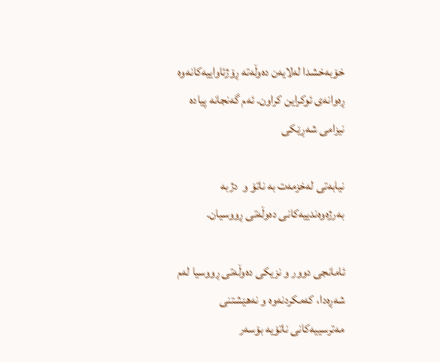خۆبەخشدا لەلایەن دەوڵەتە ڕۆژئاواییەکانەوە ڕەوانەی ئوکراین کراون. ئەم گەنجانە پیادە نیزامی شەڕێکی

نیابەتی لەخزمەت بە ناتۆ و  دژبە بەرژەوەندییەکانی دەوڵەتی ڕووسیان.

ئامانجی دوور و نزیکی دەوڵەتی ڕووسیا لەم شەڕەدا، کەمکردنەوە و نەهێشتنی مەترسییەکانی ناتۆیە بۆسەر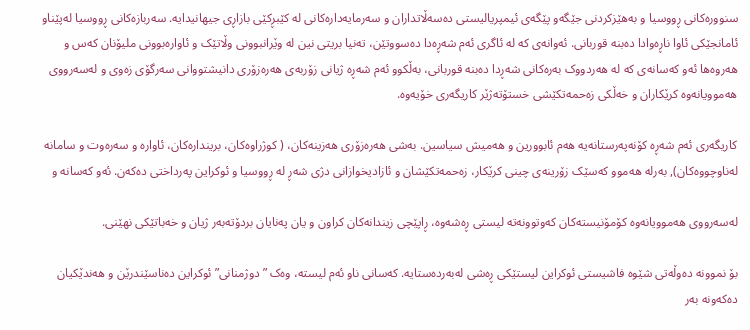سنوورەکانی ڕووسیا و بەهێزکردنی جێگەو پێگەی ئیمپریالیستی دەسەڵاتداران و سەرمایەدارەکانی لە کێبڕکێی بازاڕی جیهانیدایە. سەربازەکانی ڕووسیا لەپێناو ئامانجێکی ئاوا ناڕەوادا دەبنە قوربانی. ئەوانەی کە لە ئاگری ئەم شەڕەدا دەسووتێن، تەنیا بریتی نین لە وێرانبوونی وڵاتێک و ئاوارەبوونی ملیۆنان کەس و هەروەها ئەو کەسانەی کە لە هەردووک بەرەکانی شەڕدا دەبنە قوربانی، بەڵکوو ئەم شەڕە ژیانی زۆربەی هەرەزۆری دانیشتووانی سەرگۆی زەوی و لەسەرووی هەموویانەوە کرێکاران و خەڵکی زەحمەتکێشی خستۆتەژێر کاریگەری خۆیەوە.

کاریگەری ئەم شەڕە کۆنەپەرستانەیە هەم ئابوورین و هەمیش سیاسین. بەشی هەرەزۆری هەزینەکان، ( کوژراوەکان، بریندارەکان، ئاوارە و سەرەوت و سامانە لەناوچووەکان), بەرلە هەموو کەسێک زۆرینەی چینی کرێکار، زەحمەتکێشان و ئازادیخوازانی دژی شەڕ لە ڕووسیا و ئوکراین پەرداختی دەکەن. ئەو کەسانە و

لەسەرووی هەموویانەوە کۆمۆنیستەکان کەوتوونەتە لیستی ڕەشەوە، ڕاپێچی زیندانەکان کراون و یان پەنایان بردۆتەبەر ژیان و خەباتێکی نهێنی.

بۆ نموونە دەوڵەتی شێوە فاشیستی ئوکراین لیستێکی ڕەشی لەبەردەستایە. کەسانی ناو ئەم لیستە، وەک ” دوژمنانی” ئوکراین دەناسێندرێن و هەندێکیان دەکەونە بەر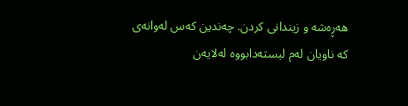هەڕەشە و زیندانی کردن. چەندین کەس لەوانەی کە ناویان لەم لیستەدابووە لەلایەن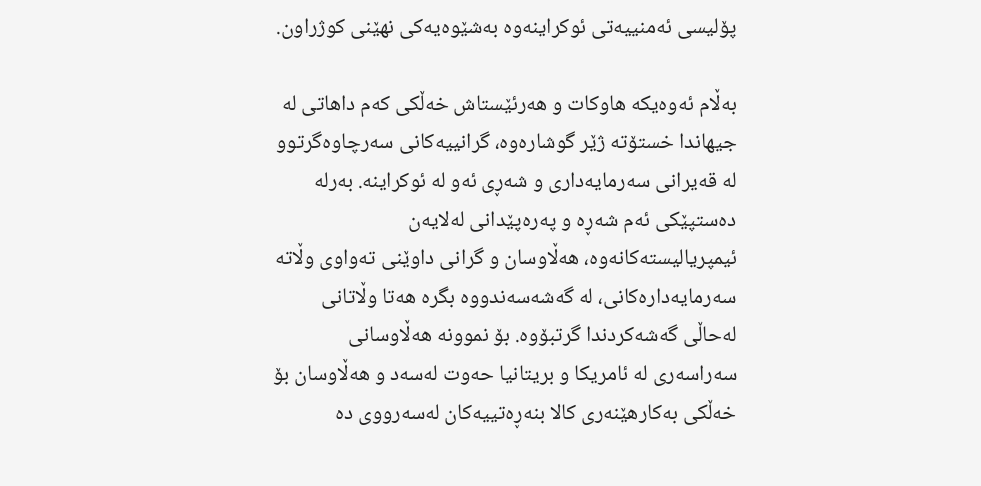پۆلیسی ئەمنییەتی ئوکراینەوە بەشێوەیەکی نهێنی کوژراون.

بەڵام ئەوەیکە هاوکات و هەرئێستاش خەڵکی کەم داهاتی لە جیهاندا خستۆتە ژێر گوشارەوە، گرانییەکانی سەرچاوەگرتوو لە قەیرانی سەرمایەداری و شەڕی ئەو لە ئوکراینە. بەرلە دەستپێکی ئەم شەڕە و پەرەپێدانی لەلایەن ئیمپریالیستەکانەوە، هەڵاوسان و گرانی داوێنی تەواوی وڵاتە سەرمایەدارەکانی، لە گەشەسەندووە بگرە هەتا وڵاتانی لەحاڵی گەشەکردندا گرتبۆوە. بۆ نموونە هەڵاوسانی سەراسەری لە ئامریکا و بریتانیا حەوت لەسەد و هەڵاوسان بۆ خەڵکی بەکارهێنەری کالا بنەڕەتییەکان لەسەرووی دە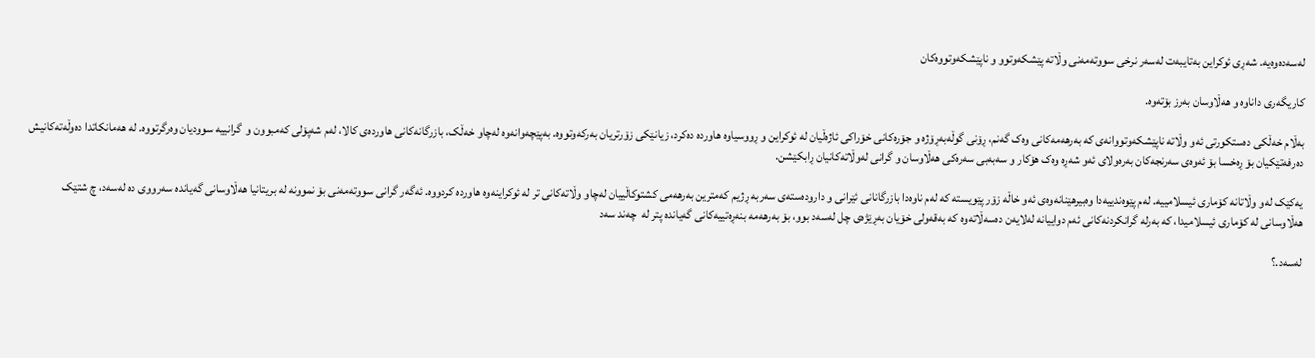لەسەدەوەیە. شەڕی ئوکراین بەتایبەت لەسەر نرخی سووتەمەنی وڵاتە پێشکەوتوو و ناپێشکەوتووەکان

کاریگەری داناوە و هەڵاوسان بەرز بۆتەوە.

بەڵام خەڵکی دەستکورتی ئەو وڵاتە ناپێشکەوتووانەی کە بەرهەمەکانی وەک گەنم، ڕۆنی گوڵەبەڕۆژە و جۆرەکانی خۆراکی ئاژەڵیان لە ئوکراین و ڕووسیاوە هاوردە دەکرد، زیانێکی زۆرتریان بەرکەوتووە. بەپێچەوانەوە لەچاو خەڵک، بازرگانەکانی هاوردەی کالا، لەم شەپۆلی کەمبوون و  گرانییە سوودیان وەرگرتووە. لە هەمانکاتدا دەوڵەتەکانیش دەرفەتێکیان بۆ ڕەخسا بۆ ئەوەی سەرنجەکان بەرەولای ئەو شەڕە وەک هۆکار و سەبەبی سەرەکی هەڵاوسان و گرانی لەوڵاتەکانیان ڕابکێشن.

یەکێک لەو وڵاتانە کۆماری ئیسلامییە. لەم پێوەندییەدا وەبیرهێنانەوەی ئەو خاڵە زۆر پێویستە کە لەم ناوەدا بازرگانانی ئێرانی و دارودەستەی سەربە ڕژیم کەمترین بەرهەمی کشتوکاڵییان لەچاو وڵاتەکانی تر لە ئوکراینەوە هاوردە کردووە. ئەگەر گرانی سووتەمەنی بۆ نموونە لە بریتانیا هەڵاوسانی گەیاندە سەرووی دە لەسەد، چ شتێک هەڵاوسانی لە کۆماری ئیسلامیدا، کە بەرلە گرانکردنەکانی ئەم دواییانە لەلایەن دەسەڵاتەوە کە بەقەولی خۆیان بەڕێژەی چل لەسەد بوو، بۆ بەرهەمە بنەڕەتییەکانی گەیاندە پتر لە  چەند سەد

لەسەد.؟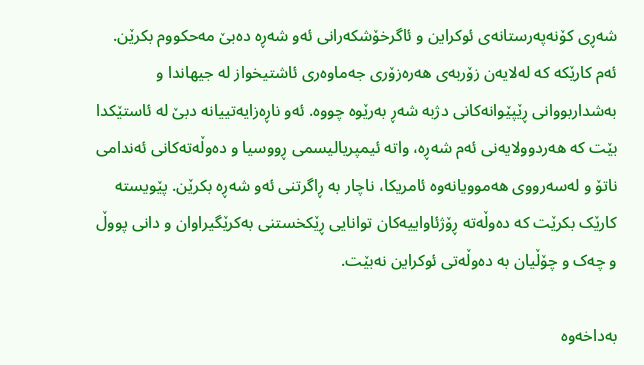شەڕی کۆنەپەرستانەی ئوکراین و ئاگرخۆشکەرانی ئەو شەڕە دەبێ مەحکووم بکرێن. ئەم کارێکە کە لەلایەن زۆربەی هەرەزۆری جەماوەری ئاشتیخواز لە جیهاندا و بەشداربووانی ڕێپێوانەکانی دژبە شەڕ بەرێوە چووە. ئەو ناڕەزایەتییانە دبێ لە ئاستێکدا بێت کە هەردوولایەنی ئەم شەڕە، واتە ئیمپریالیسمی ڕووسیا و دەوڵەتەکانی ئەندامی ناتۆ و لەسەرووی هەموویانەوە ئامریکا، ناچار بە ڕاگرتنی ئەو شەڕە بکرێن. پێویستە کارێک بکرێت کە دەوڵەتە ڕۆژئاواییەکان توانایی ڕێکخستنی بەکرێگیراوان و دانی پووڵ و چەک و چۆڵیان بە دەوڵەتی ئوکراین نەبێت.

بەداخەوە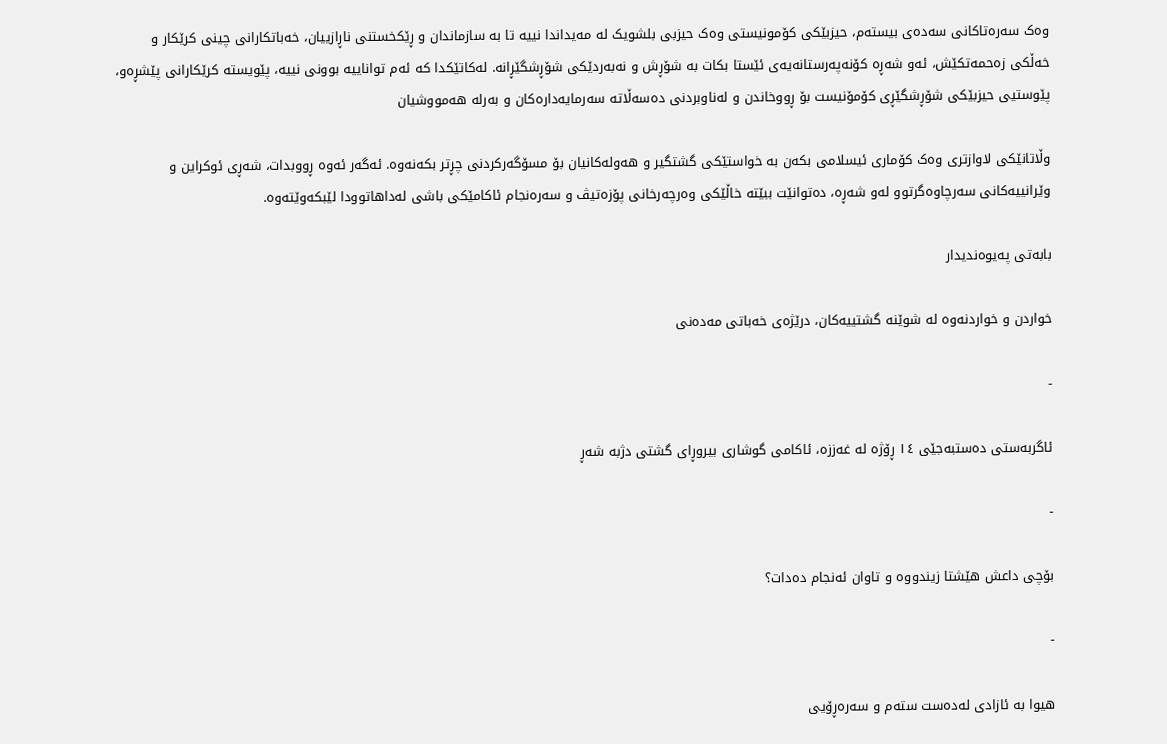وەک سەرەتاکانی سەدەی بیستەم، حیزبێکی کۆمونیستی وەک حیزبی بلشویک لە مەیداندا نییە تا بە سازماندان و ڕێکخستنی ناڕازییان، خەباتکارانی چینی کرێکار و خەڵکی زەحمەتکێش، ئەو شەڕە کۆنەپەرستانەیەی ئێستا بکات بە شۆڕش و نەبەردێکی شۆڕشگێڕانە. لەکاتێکدا کە ئەم تواناییە بوونی نییە، پێویستە کرێکارانی پێشڕەو، پێوستیی حیزبێکی شۆڕشگێڕی کۆمۆنیست بۆ ڕووخاندن و لەناوبردنی دەسەڵاتە سەرمایەدارەکان و بەرلە هەمووشیان

وڵاتانێکی لاوازتری وەک کۆماری ئیسلامی بکەن بە خواستێکی گشتگیر و هەولەکانیان بۆ مسۆگەرکردنی چڕتر بکەنەوە. ئەگەر ئەوە ڕووبدات، شەڕی ئوکراین و وێرانییەکانی سەرچاوەگرتوو لەو شەڕە، دەتوانێت ببێتە خاڵێکی وەرچەرخانی پۆزەتیڤ و سەرەنجام ئاکامێکی باشی لەداهاتوودا لێبکەوێتەوە.

بابەتی پەیوەندیدار

خواردن و خواردنەوە لە شوێنە گشتییەکان، درێژەی خەباتی مەدەنی

-

ئاگربەستی دەستبەجێی ١٤ ڕۆژە لە غەززە، ئاکامی گوشاری بیروڕای گشتی دژبە شەڕ

-

بۆچی داعش هێشتا زیندووە و تاوان ئەنجام دەدات؟

-

هیوا بە ئازادی لەدەست ستەم و سەرەڕۆیی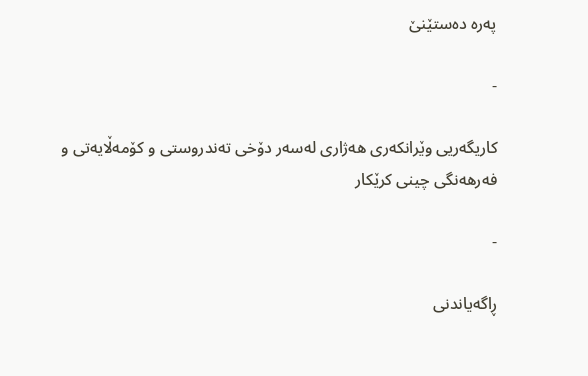پەرە دەستێنێ

-

کاریگەریی وێرانکەری هەژاری لەسەر دۆخی تەندروستی و کۆمەڵایەتی و فەرهەنگی چینی کرێکار

-

ڕاگەیاندنی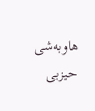هاوبەشی حیزبی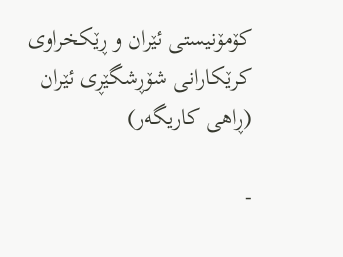کۆمۆنیستی ئێران و ڕێکخراوی کرێکارانی شۆڕشگێڕی ئێران (ڕاهی کاریگەر)

-